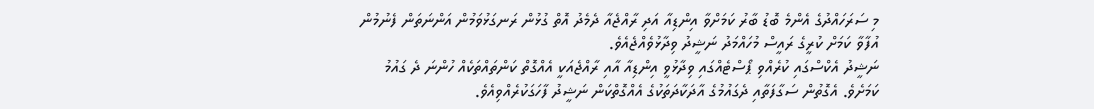މި ސަރަހައްދުގެ އެންމެ ބޮޑު ބާރު ކަމަށްވާ އިންޑިއާ އަދި ރާއްޖެއާ ދެމެދު އޮތް ގުޅުން ރަނގަޅުވަމުން އަންނަތަން ފެނުމުން އުފާވާ ކަމަށް ކުރީގެ ރައީސް މުހައްމަދު ނަޝީދު ވިދާޅުވެއްޖެއެވެ.
ނަޝީދު އެކްސްގައި ކުރެއްވި ޕޯސްޓެއްގައި ވިދާޅުވީ އިންޑިއާ އާއި ރާއްޖެއަކީ އެއްގޮތް ކަންތައްތަކެއް ހުންނަ ދެ ގައުމު ކަމަށެވެ. އެގޮތުން ސަގާފަތާއި ދެގައުމުގެ އާދަކާދަތަކުގެ އެއްގޮތްކަން ނަޝީދު ފާހަގަކުރެއްވިއެވެ.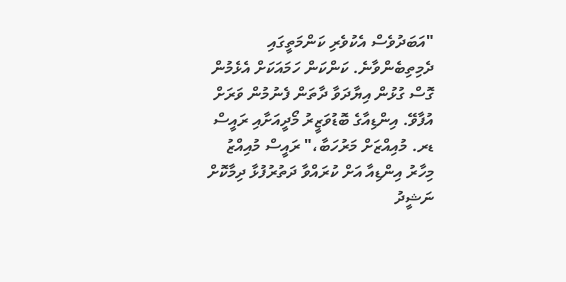"އަބަދުވެސް އެކުވެރި ކަންމަތީގައި ދެމިތިބެންވާނެ. ކަންކަން ހަމައަކަށް އެޅެމުން ގޮސް ގުޅުން އިޔާދަވާ ދާތަން ފެނުމުން ވަރަށް އުފާވޭ. އިންޑިއާގެ ބޮޑުވަޒީރު މޯދީއަށާއި ރައީސް ޑރ. މުއިއްޒަށް މަރުހަބާ،" ރައީސް މުއިއްޒު މިހާރު އިންޑިއާ އަށް ކުރައްވާ ދަތުރުފުޅާ ދިމާކޮށް ނަޝީދު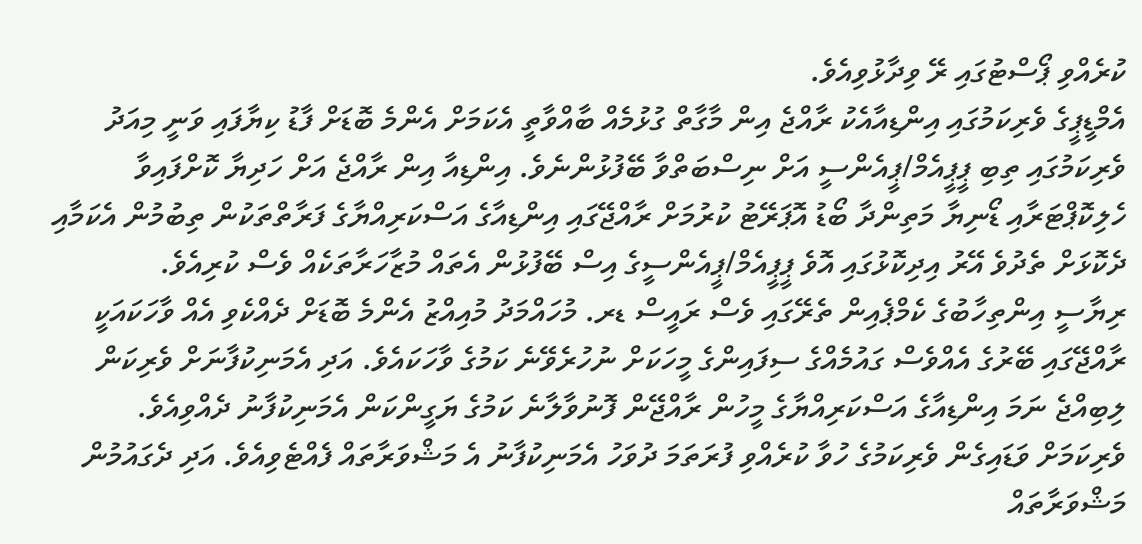ކުރެއްވި ޕޯސްޓުގައި ރޭ ވިދާޅުވިއެވެ.
އެމްޑީޕީގެ ވެރިކަމުގައި އިންޑިއާއެކު ރާއްޖެ އިން މާގާތް ގުޅުމެއް ބާއްވާތީ އެކަމަށް އެންމެ ބޮޑަށް ފާޑު ކިޔާފައި ވަނީ މިއަދު ވެރިކަމުގައި ތިބި ޕީޕީއެމް/ޕީއެންސީ އަށް ނިސްބަތްވާ ބޭފުޅުންނެވެ. އިންޑިއާ އިން ރާއްޖެ އަށް ހަދިޔާ ކޮށްފައިވާ ހެލިކޮޕްޓަރާއި ޑޯނިޔާ މަތިންދާ ބޯޑު އޮޕަރޭޓު ކުރުމަށް ރާއްޖޭގައި އިންޑިއާގެ އަސްކަރިއްޔާގެ ފަރާތްތަކުން ތިބުމުން އެކަމާއި ދެކޮޅަށް ތެދުވެ އޭރު އިދިކޮޅުގައި އޮވެ ޕީޕީއެމް/ޕީއެންސީގެ އިސް ބޭފުޅުން އެތައް މުޒާހަރާތަކެއް ވެސް ކުރިއެވެ.
ރިޔާސީ އިންތިހާބުގެ ކެމްޕެއިން ތެރޭގައި ވެސް ރައީސް ޑރ. މުހައްމަދު މުއިއްޒު އެންމެ ބޮޑަށް ދެއްކެވި އެއް ވާހަކައަކީ ރާއްޖޭގައި ބޭރުގެ އެއްވެސް ގައުމެއްގެ ސިފައިންގެ މީހަކަށް ނުހުރެވޭނެ ކަމުގެ ވާހަކައެވެ. އަދި އެމަނިކުފާނަށް ވެރިކަން ލިބިއްޖެ ނަމަ އިންޑިއާގެ އަސްކަރިއްޔާގެ މީހުން ރާއްޖޭން ފޮނުވާލާނެ ކަމުގެ ޔަގީންކަން އެމަނިކުފާނު ދެއްވިއެވެ.
ވެރިކަމަށް ވަޑައިގެން ވެރިކަމުގެ ހުވާ ކުރެއްވި ފުރަތަމަ ދުވަހު އެމަނިކުފާނު އެ މަޝްވަރާތައް ފެއްޓެވިއެވެ. އަދި ދެގައުމުން މަޝްވަރާތައް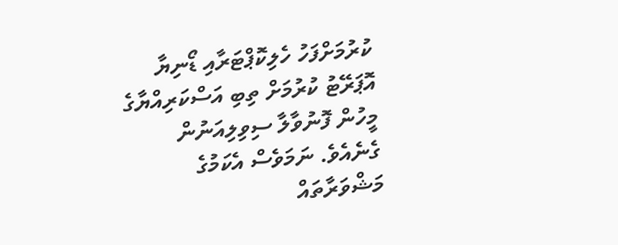ކުރުމަށްފަހު ހެލިކޮޕްޓަރާއި ޑޯނިޔާ އޮޕަރޭޓު ކުރުމަށް ތިބި އަސްކަރިއްޔާގެ މީހުން ފޮނުވާލާ ސިވިލިއަނުން ގެނެއެވެ. ނަމަވެސް އެކަމުގެ މަޝްވަރާތައް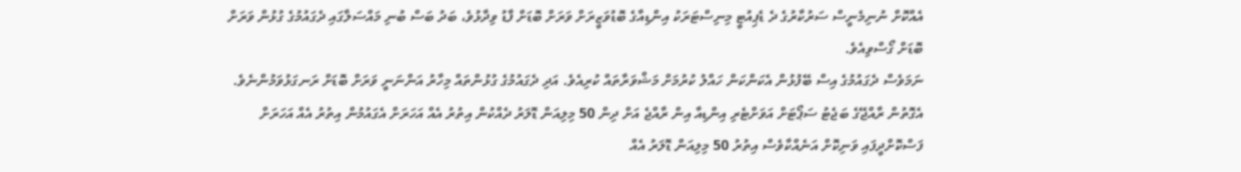އެއްކޮށް ނުނިމެނީސް ސަރުކާރުގެ ދެ ޑެޕިއުޓީ މިނިސްޓަރަކު އިންޑިއާގެ ބޮޑުވަޒީރަށް ވަރަށް ބޮޑަށް ފާޑު ވިދާޅުވެ، ބަދު ބަސް ބުނި މައްސަލާގައި ދެގައުމުގެ ގުޅުން ވަރަށް ބޮޑަށް ގޯސްވިއެވެ.
ނަމަވެސް ދެގައުމުގެ އިސް ބޭފުޅުން އެކަންކަން ހައްލު ކުރުމަށް މަޝްވަރާތައް ކުރިއެވެ. އަދި ދެގައުމުގެ ގުޅުންތައް މިހާރު އަންނަނީ ވަރަށް ބޮޑަށް ރަނގަޅުވަމުންނެވެ. އެގޮތުން ރާއްޖޭގެ ބަޖެޓު ސަޕޯޓަށް އަވަށްޓެރި އިންޑިއާ އިން ރާއްޖެ އަށް ދިން 50 މިލިއަން ޑޮލަރު ދެއްކުން އިތުރު އެއް އަހަރަށް އެގައުމުން އިތުރު އެއް އަހަރަށް ފަސްކޮށްދީފައި ވަނިކޮށް އަނެއްކާވެސް އިތުރު 50 މިލިއަން ޑޮލަރު އެއް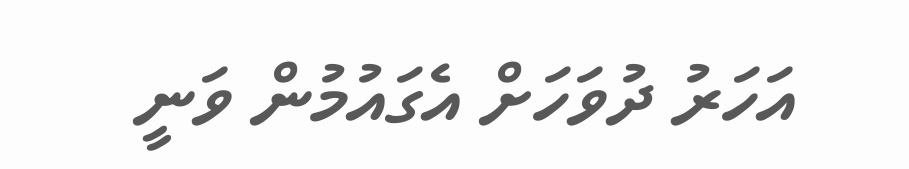އަހަރު ދުވަހަށް އެގައުމުން ވަނީ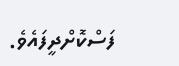ފަސްކޮށްދީފައެވެ.